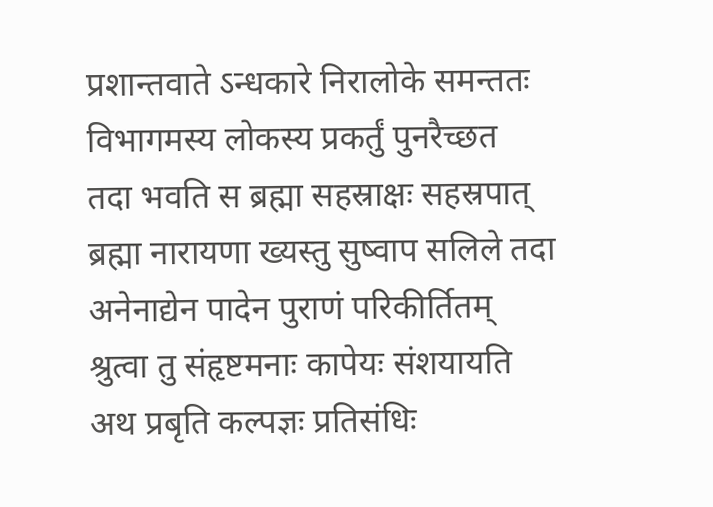प्रशान्तवाते ऽन्धकारे निरालोके समन्ततः
विभागमस्य लोकस्य प्रकर्तुं पुनरैच्छत
तदा भवति स ब्रह्मा सहस्राक्षः सहस्रपात्
ब्रह्मा नारायणा ख्यस्तु सुष्वाप सलिले तदा
अनेनाद्येन पादेन पुराणं परिकीर्तितम्
श्रुत्वा तु संहृष्टमनाः कापेयः संशयायति
अथ प्रबृति कल्पज्ञः प्रतिसंधिः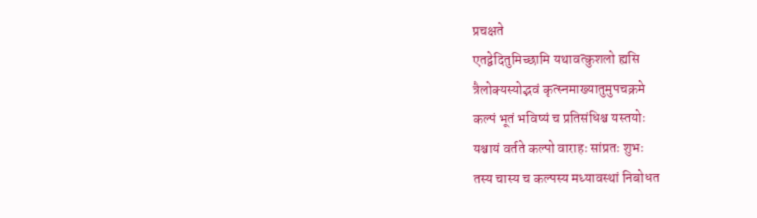प्रचक्षते
एतद्वेदितुमिच्छामि यथावत्कुशलो ह्यसि
त्रैलोक्यस्योद्भवं कृत्स्नमाख्यातुमुपचक्रमे
कल्पं भूतं भविष्यं च प्रतिसंधिश्च यस्तयोः
यश्चायं वर्तते कल्पो वाराहः सांप्रतः शुभः
तस्य चास्य च कल्पस्य मध्यावस्थां निबोधत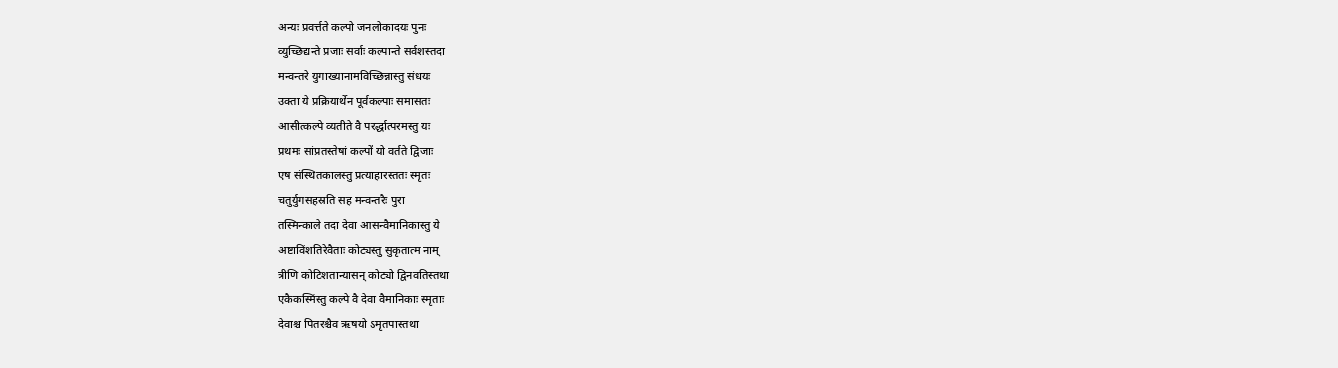अन्यः प्रवर्त्तते कल्पो जनलोकादयः पुनः
व्युच्छिद्यन्ते प्रजाः सर्वाः कल्पान्ते सर्वशस्तदा
मन्वन्तरे युगाख्यानामविच्छिन्नास्तु संधयः
उक्ता ये प्रक्रियार्थेन पूर्वकल्पाः समासतः
आसीत्कल्पे व्यतीते वै परर्द्धात्परमस्तु यः
प्रथमः सांप्रतस्तेषां कल्पों यो वर्तते द्विजाः
एष संस्थितकालस्तु प्रत्याहारस्ततः स्मृतः
चतुर्युगसहस्रति सह मन्वन्तरैः पुरा
तस्मिन्काले तदा देवा आसन्वैमानिकास्तु ये
अष्टाविंशतिरेवैताः कोट्यस्तु सुकृतात्म नाम्
त्रीणि कोटिशतान्यासन् कोट्यो द्विनवतिस्तथा
एकैकस्मिंस्तु कल्पे वै देवा वैमानिकाः स्मृताः
देवाश्च पितरश्चैव ऋषयो ऽमृतपास्तथा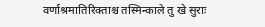वर्णाश्रमातिरिक्ताश्च तस्मिन्काले तु खे सुराः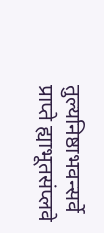तुल्यनिष्ठाभवन्सर्वे प्राप्ते ह्याभूतसंप्लवे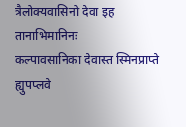त्रैलोक्यवासिनो देवा इह तानाभिमानिनः
कल्पावसानिका देवास्त स्मिनप्राप्ते ह्युपप्लवे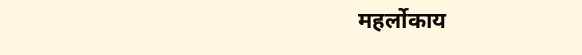महर्लोकाय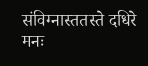संविग्नास्ततस्ते दधिरे मनः